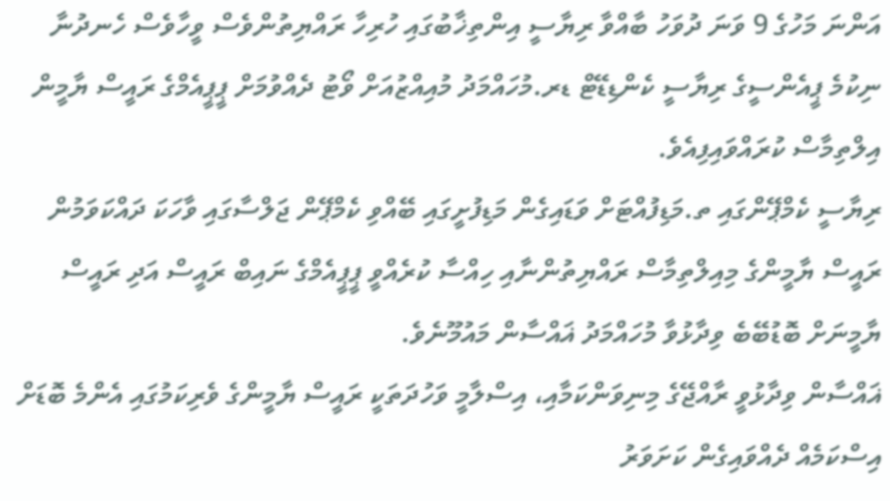އަންނަ މަހުގެ 9 ވަނަ ދުވަހު ބާއްވާ ރިޔާސީ އިންތިޚާބުގައި ހުރިހާ ރައްޔިތުންވެސް ވީހާވެސް ހެނދުނާ ނިކުމެ ޕީއެންސީގެ ރިޔާސީ ކެންޑިޑޭޓް ޑރ.މުހައްމަދު މުއިއްޒުއަށް ވޯޓު ދެއްވުމަށް ޕީޕީއެމްގެ ރައީސް ޔާމީން އިލްތިމާސް ކުރައްވައިފިއެވެ.
ރިޔާސީ ކެމްޕޭންގައި ތ.މަޑިފުއްޓަށް ވަޑައިގެން މަޑިފުށީގައި ބޭއްވި ކެމްޕޭން ޖަލްސާގައި ވާހަކަ ދައްކަވަމުން ރައީސް ޔާމީންގެ މިއިލްތިމާސް ރައްޔިތުންނާއި ހިއްސާ ކުރެއްވީ ޕީޕީއެމްގެ ނައިބް ރައީސް އަދި ރައީސް ޔާމީނަށް ބޮޑުބޭބެ ވިދާޅުވާ މުހައްމަދު ޣައްސާން މައުމޫނެވެ.
ޣައްސާން ވިދާޅުވީ ރާއްޖޭގެ މިނިވަންކަމާއި، އިސްލާމީ ވަހުދަތަކީ ރައީސް ޔާމީންގެ ވެރިކަމުގައި އެންމެ ބޮޑަށް އިސްކަމެއް ދެއްވައިގެން ކަށަވަރު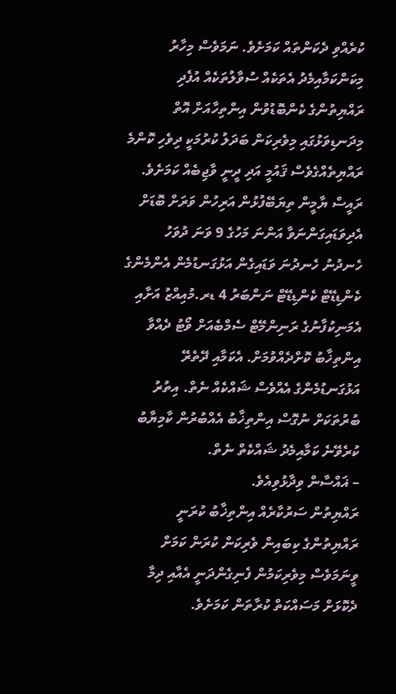ކުރެއްވި ދެކަންތައް ކަމަށެވެ. ނަމަވެސް މިހާރު މިކަންކަމާއިމެދު އެތަކެއް ސުވާލުތަކެއް އުފެދި ރައްޔިތުންގެ ކެންބޮޑުވުން އިންތިހާއަށް އޮތް މިދަނޑިވަޅުގައި މިވެރިކަން ބަދަލު ކުރުމަކީ ދިވެހި ކޮންމެ ރައްޔިތެއްގެވެސް ޤައުމީ އަދި ދީނީ ވާޖިބެއް ކަމަށެވެ.
ރައީސް ޔާމީން ތިޔަބޭފުޅުން އަރިހުން ވަރަށް ބޮޑަށް އެދިވަޑައިގަންނަވާ އަންނަ މަހުގެ 9 ވަނަ ދުވަހު ހެނދުނު ހެނދުނަ ވަޑައިގެން އަޅުގަނޑުމެން އެންމެންގެ ކެންޑިޑޭޓް ކެންޑިޑޭޓް ނަންބަރު 4 ޑރ.މުއިއްޒު އަށާއި އެމަނިކުފާނުގެ ރަނިންމޭޓް ސެމްބެއަށް ވޯޓު ދެއްވާ އިންތިޚާބު ކޮށްދެއްވުމަށް. އެކަމާއި ދޭތެރޭ އަޅުގަނޑުމެންގެ އެއްވެސް ޝައްކެއް ނެތް. އިތުރު ބުރުތަކަށް ނުގޮސް އިންތިޚާބު އެއްބުރުން ކާމިޔާބު ކުރެވޭނެ ކަމާއިމެދު ޝައްކެތް ނެތް.
– ޣައްސާން ވިދާޅުވިއެވެ.
ރައްޔިތުން ސަރުކާރެއް އިންތިޚާބު ކުރަނީ ރައްޔިތުންގެ ކިބައިން ވެރިކަން ކުރަން ކަމަށް ވީނަމަވެސް މިވެރިކަމުން ފެނިގެންދަނީ އެއާއި ދިމާ ދެކޮޅަށް މަސައްކަތް ކުރާތަން ކަމަށެވެ.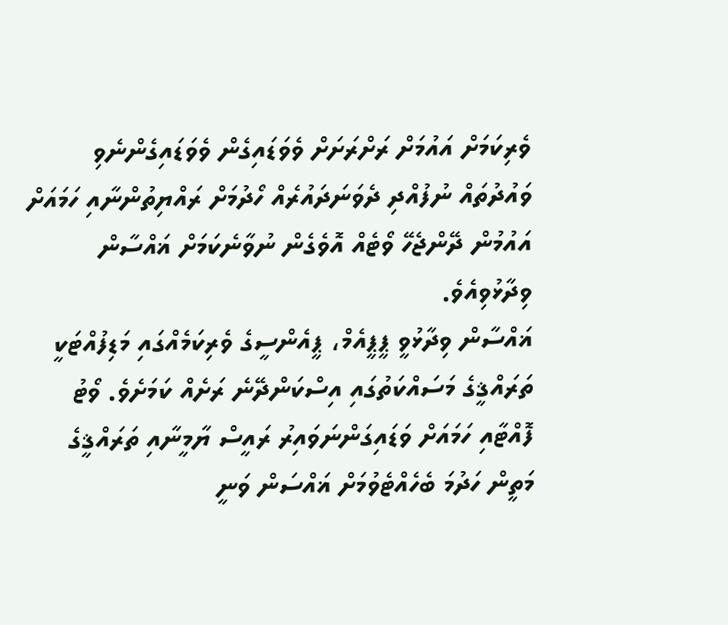ވެރިކަމަށް އައުމަށް ރަށްރަށަށް ވެވަޑައިގެން ވެވަޑައިގެންނެވި ވައުދުތައް ނުފުއްދި ދެވަނަދައުރެއް ހޯދުމަށް ރައްޔިތުންނާއި ހަމައަށް އައުމުން ދޭންޖެހޭ ވޯޓެއް އޮވެގެން ނުވާނެކަމަށް ޣައްސާން ވިދާޅުވިއެވެ.
ޣައްސާން ވިދާޅުވީ ޕީޕީއެމް، ޕީއެންސީގެ ވެރިކަމެއްގައި މަޑިފުއްޓަކީ ތަރައްޤީގެ މަސައްކަތުގައި އިސްކަންދޭނެ ރަށެއް ކަމަށެވެ. ވޯޓު ފޮއްޓާއި ހަމައަށް ވަޑައިގަންނަވައިރު ރައީސް ޔާމީނާއި ތަރައްޤީގެ މަތީން ހަދުމަ ބެހެއްޓެވުމަށް ޣައްސަން ވަނީ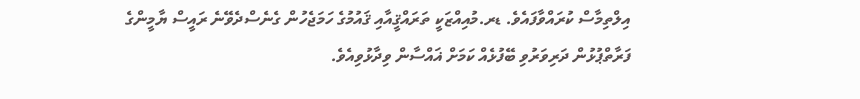އިލްތިމާސް ކުރައްވާފައެވެ. ޑރ.މުއިއްޒަކީ ތަރައްޤީއާއި ޤައުމުގެ ހަމަޖެހުން ގެނެސްދެވޭނެ ރައީސް ޔާމީންގެ ފަރާތްޕުޅުން ދަރިވަރުވި ބޭފުޅެއް ކަމަށް ޣައްސާން ވިދާޅުވިއެވެ.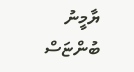ޔާމީނު ބުންޏަސް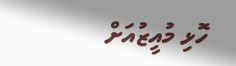ހޮޅި މުއީޒުއަށް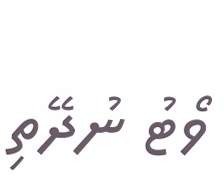ވޯޓު ނުދޭތި